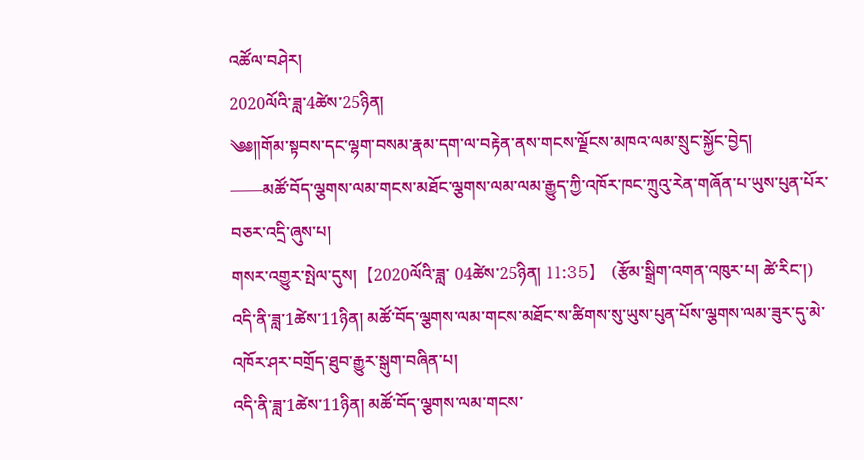འཚོལ་བཤེར།
2020ལོའི་ཟླ་4ཚེས་25ཉིན།
༄༅༎གོམ་སྟབས་དང་ལྷག་བསམ་རྣམ་དག་ལ་བརྟེན་ནས་གངས་ལྗོངས་མཁའ་ལམ་སྲུང་སྐྱོང་བྱེད།
——མཚོ་བོད་ལྕགས་ལམ་གངས་མཐོང་ལྕགས་ལམ་ལམ་རྒྱུད་ཀྱི་འཁོར་ཁང་ཀྲུའུ་རེན་གཞོན་པ་ཡུས་པུན་པོར་བཅར་འདྲི་ཞུས་པ།
གསར་འགྱུར་སྤེལ་དུས།  【2020ལོའི་ཟླ་ 04ཚེས་25ཉིན། 11:35】   (རྩོམ་སྒྲིག་འགན་འཁུར་པ། ཚེ་རིང་།)
འདི་ནི་ཟླ་1ཚེས་11ཉིན། མཚོ་བོད་ལྕགས་ལམ་གངས་མཐོང་ས་ཚིགས་སུ་ཡུས་པུན་པོས་ལྕགས་ལམ་ཟུར་དུ་མེ་འཁོར་ཤར་བགྲོད་ཐུབ་རྒྱུར་སྒུག་བཞིན་པ།
འདི་ནི་ཟླ་1ཚེས་11ཉིན། མཚོ་བོད་ལྕགས་ལམ་གངས་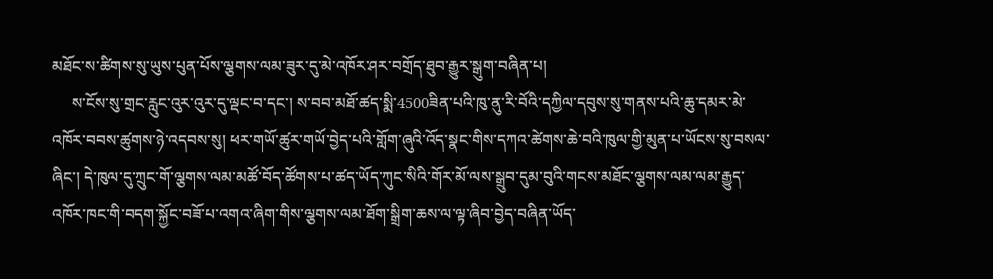མཐོང་ས་ཚིགས་སུ་ཡུས་པུན་པོས་ལྕགས་ལམ་ཟུར་དུ་མེ་འཁོར་ཤར་བགྲོད་ཐུབ་རྒྱུར་སྒུག་བཞིན་པ།
     ས་ངོས་སུ་གྲང་རླུང་འུར་འུར་དུ་ལྡང་བ་དང་། ས་བབ་མཐོ་ཚད་སྨི་4500ཟིན་པའི་ཁུ་ནུ་རི་བོའི་དཀྱིལ་དབུས་སུ་གནས་པའི་ཆུ་དམར་མེ་འཁོར་བབས་ཚུགས་ཉེ་འདབས་སུ། ཕར་གཡོ་ཚུར་གཡོ་བྱེད་པའི་གློག་ཞུའི་འོད་སྣང་གིས་དཀའ་ཚེགས་ཆེ་བའི་ཁུལ་གྱི་མུན་པ་ཡོངས་སུ་བསལ་ཞིང་། དེ་ཁུལ་དུ་ཀྲུང་གོ་ལྕགས་ལམ་མཚོ་བོད་ཚོགས་པ་ཚད་ཡོད་ཀུང་སིའི་གོར་མོ་ལས་སྒྲུབ་དུམ་བུའི་གངས་མཐོང་ལྕགས་ལམ་ལམ་རྒྱུད་འཁོར་ཁང་གི་བདག་སྐྱོང་བཟོ་པ་འགའ་ཞིག་གིས་ལྕགས་ལམ་ཐོག་སྒྲིག་ཆས་ལ་ལྟ་ཞིབ་བྱེད་བཞིན་ཡོད་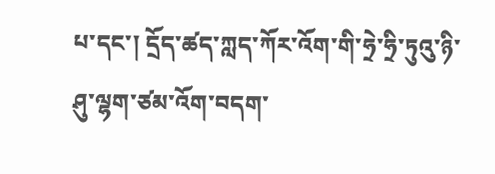པ་དང་། དྲོད་ཚད་ཀླད་ཀོར་འོག་གི་ཧྲེ་ཧྲི་ཏུའུ་ཉི་ཤུ་ལྷག་ཙམ་འོག་བདག་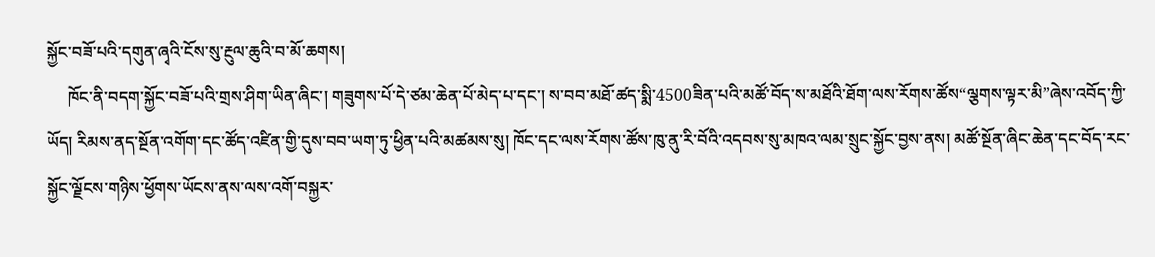སྐྱོང་བཟོ་པའི་དགུན་ཞྭའི་ངོས་སུ་རྔུལ་ཆུའི་བ་མོ་ཆགས།
     ཁོང་ནི་བདག་སྐྱོང་བཟོ་པའི་གྲས་ཤིག་ཡིན་ཞིང་། གཟུགས་པོ་དེ་ཙམ་ཆེན་པོ་མེད་པ་དང་། ས་བབ་མཐོ་ཚད་སྨི་4500ཟིན་པའི་མཚོ་བོད་ས་མཐོའི་ཐོག་ལས་རོགས་ཚོས“ལྕགས་ལྟར་མི”ཞེས་འབོད་ཀྱི་ཡོད། རིམས་ནད་སྔོན་འགོག་དང་ཚོད་འཛིན་གྱི་དུས་བབ་ཡག་ཏུ་ཕྱིན་པའི་མཚམས་སུ། ཁོང་དང་ལས་རོགས་ཚོས་ཁུ་ནུ་རི་བོའི་འདབས་སུ་མཁའ་ལམ་སྲུང་སྐྱོང་བྱས་ནས། མཚོ་སྔོན་ཞིང་ཆེན་དང་བོད་རང་སྐྱོང་ལྗོངས་གཉིས་ཕྱོགས་ཡོངས་ནས་ལས་འགོ་བསྐྱར་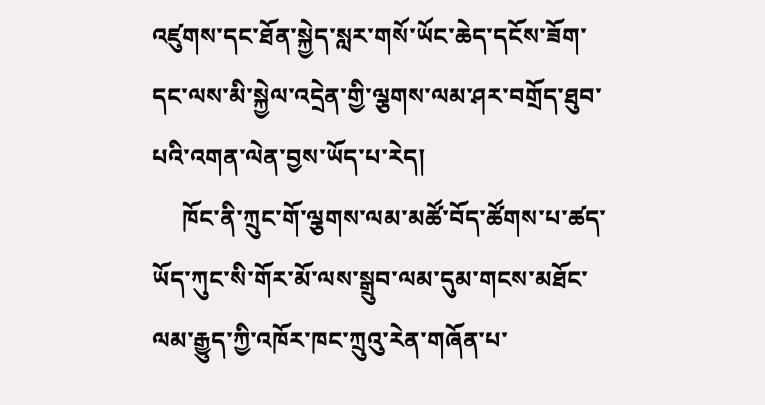འཛུགས་དང་ཐོན་སྐྱེད་སླར་གསོ་ཡོང་ཆེད་དངོས་ཟོག་དང་ལས་མི་སྐྱེལ་འདྲེན་གྱི་ལྕགས་ལམ་ཤར་བགྲོད་ཐུབ་པའི་འགན་ལེན་བྱས་ཡོད་པ་རེད།
     ཁོང་ནི་ཀྲུང་གོ་ལྕགས་ལམ་མཚོ་བོད་ཚོགས་པ་ཚད་ཡོད་ཀུང་སི་གོར་མོ་ལས་སྒྲུབ་ལམ་དུམ་གངས་མཐོང་ལམ་རྒྱུད་ཀྱི་འཁོར་ཁང་ཀྲུའུ་རེན་གཞོན་པ་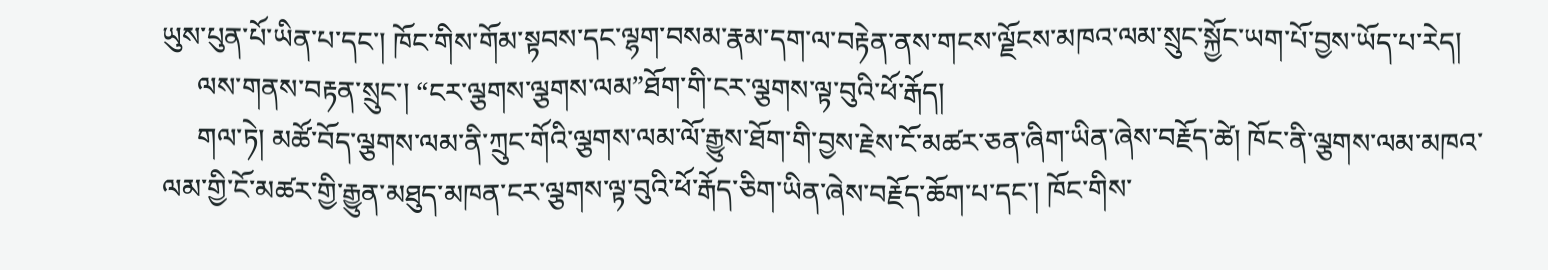ཡུས་པུན་པོ་ཡིན་པ་དང་། ཁོང་གིས་གོམ་སྟབས་དང་ལྷག་བསམ་རྣམ་དག་ལ་བརྟེན་ནས་གངས་ལྗོངས་མཁའ་ལམ་སྲུང་སྐྱོང་ཡག་པོ་བྱས་ཡོད་པ་རེད།
     ལས་གནས་བརྟན་སྲུང་། “ངར་ལྕགས་ལྕགས་ལམ”ཐོག་གི་ངར་ལྕགས་ལྟ་བུའི་ཕོ་རྒོད།
     གལ་ཏེ། མཚོ་བོད་ལྕགས་ལམ་ནི་ཀྲུང་གོའི་ལྕགས་ལམ་ལོ་རྒྱུས་ཐོག་གི་བྱས་རྗེས་ངོ་མཚར་ཅན་ཞིག་ཡིན་ཞེས་བརྗོད་ཚེ། ཁོང་ནི་ལྕགས་ལམ་མཁའ་ལམ་གྱི་ངོ་མཚར་གྱི་རྒྱུན་མཐུད་མཁན་ངར་ལྕགས་ལྟ་བུའི་ཕོ་རྒོད་ཅིག་ཡིན་ཞེས་བརྗོད་ཆོག་པ་དང་། ཁོང་གིས་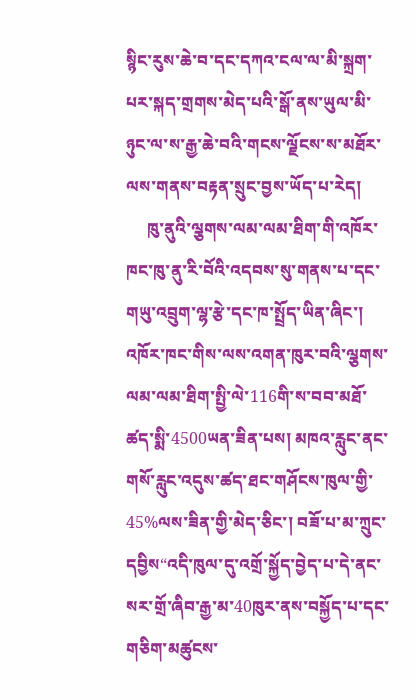སྙིང་རུས་ཆེ་བ་དང་དཀའ་ངལ་ལ་མི་སྐྲག་པར་སྐད་གྲགས་མེད་པའི་སྒོ་ནས་ཡུལ་མི་ཉུང་ལ་ས་རྒྱ་ཆེ་བའི་གངས་ལྗོངས་ས་མཐོར་ལས་གནས་བརྟན་སྲུང་བྱས་ཡོད་པ་རེད།
     ཁུ་ནུའི་ལྕགས་ལམ་ལམ་ཐིག་གི་འཁོར་ཁང་ཁུ་ནུ་རི་བོའི་འདབས་སུ་གནས་པ་དང་གཡུ་འབྲུག་ལྷ་རྩེ་དང་ཁ་སྤྲོད་ཡིན་ཞིང་། འཁོར་ཁང་གིས་ལས་འགན་ཁུར་བའི་ལྕགས་ལམ་ལམ་ཐིག་སྤྱི་ལེ་116གི་ས་བབ་མཐོ་ཚད་སྨི་4500ཡན་ཟིན་པས། མཁའ་རླུང་ནང་གསོ་རླུང་འདུས་ཚད་ཐང་གཤོངས་ཁུལ་གྱི་45%ལས་ཟིན་གྱི་མེད་ཅིང་། བཟོ་པ་མ་ཀྲུང་དབྱིས“འདི་ཁུལ་དུ་འགྲོ་སྐྱོད་བྱེད་པ་དེ་ནང་སར་གྲོ་ཞིབ་རྒྱ་མ་40ཁུར་ནས་བསྐྱོད་པ་དང་གཅིག་མཚུངས་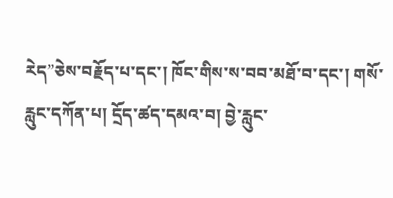རེད”ཅེས་བརྗོད་པ་དང་། ཁོང་གིས་ས་བབ་མཐོ་བ་དང་། གསོ་རླུང་དཀོན་པ། དྲོད་ཚད་དམའ་བ། བྱེ་རླུང་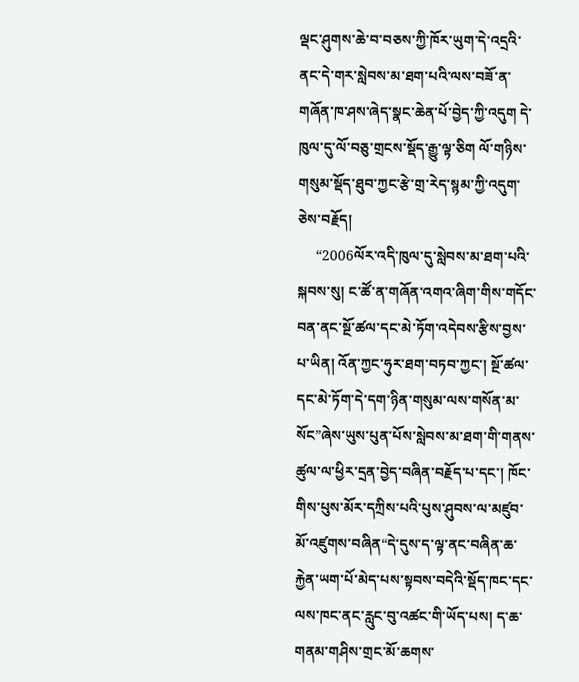ལྡང་ཤུགས་ཆེ་བ་བཅས་ཀྱི་ཁོར་ཡུག་དེ་འདྲའི་ནང་དེ་གར་སླེབས་མ་ཐག་པའི་ལས་བཟོ་ན་གཞོན་ཁ་ཤས་ཞེད་སྣང་ཆེན་པོ་བྱེད་ཀྱི་འདུག དེ་ཁུལ་དུ་ལོ་བཅུ་གྲངས་སྡོད་རྒྱུ་ལྟ་ཅིག ལོ་གཉིས་གསུམ་སྡོད་ཐུབ་ཀྱང་རྩེ་གྲ་རེད་སྙམ་ཀྱི་འདུག་ཅེས་བརྗོད།
     “2006ལོར་འདི་ཁུལ་དུ་སླེབས་མ་ཐག་པའི་སྐབས་སུ། ང་ཚོ་ན་གཞོན་འགའ་ཞིག་གིས་གདོང་བན་ནང་སྔོ་ཚལ་དང་མེ་ཏོག་འདེབས་རྩིས་བྱས་པ་ཡིན། འོན་ཀྱང་ཧུར་ཐག་བཏབ་ཀྱང་། སྔོ་ཚལ་དང་མེ་ཏོག་དེ་དག་ཉིན་གསུམ་ལས་གསོན་མ་སོང”ཞེས་ཡུས་པུན་པོས་སླེབས་མ་ཐག་གི་གནས་ཚུལ་ལ་ཕྱིར་དྲན་བྱེད་བཞིན་བརྗོད་པ་དང་། ཁོང་གིས་པུས་མོར་དཀྲིས་པའི་པུས་ཤུབས་ལ་མཛུབ་མོ་འཛུགས་བཞིན“དེ་དུས་ད་ལྟ་ནང་བཞིན་ཆ་རྐྱེན་ཡག་པོ་མེད་པས་སྟབས་བདེའི་སྡོད་ཁང་དང་ལས་ཁང་ནང་རླུང་བུ་འཚང་གི་ཡོད་པས། ད་ཆ་གནམ་གཤིས་གྲང་མོ་ཆགས་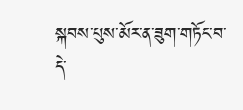སྐབས་པུས་མོར་ན་ཟུག་གཏོང་བ་དེ་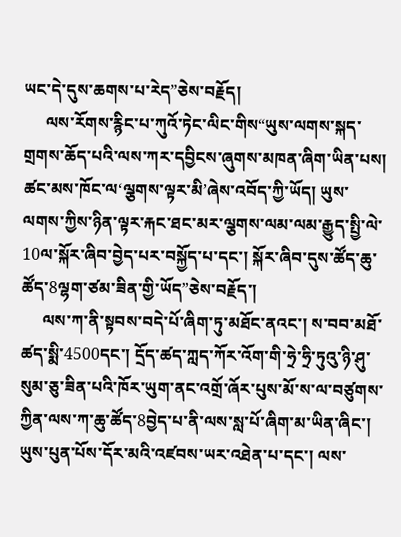ཡང་དེ་དུས་ཆགས་པ་རེད”ཅེས་བརྗོད།
     ལས་རོགས་རྙིང་པ་ཀུའོ་ཏེང་ལིང་གིས“ཡུས་ལགས་སྐད་གྲགས་ཆོད་པའི་ལས་ཀར་དབྱིངས་ཞུགས་མཁན་ཞིག་ཡིན་པས། ཚང་མས་ཁོང་ལ‘ལྕགས་ལྟར་མི’ཞེས་འབོད་ཀྱི་ཡོད། ཡུས་ལགས་ཀྱིས་ཉིན་ལྟར་རྐང་ཐང་མར་ལྕགས་ལམ་ལམ་རྒྱུད་སྤྱི་ལེ་10ལ་སྐོར་ཞིབ་བྱེད་པར་བསྐྱོད་པ་དང་། སྐོར་ཞིབ་དུས་ཚོད་ཆུ་ཚོད་8ལྷག་ཙམ་ཟིན་གྱི་ཡོད”ཅེས་བརྗོད་།
     ལས་ཀ་ནི་སྟབས་བདེ་པོ་ཞིག་ཏུ་མཐོང་ནའང་། ས་བབ་མཐོ་ཚད་སྨི་4500དང་། དྲོད་ཚད་ཀླད་ཀོར་འོག་གི་ཧྲེ་ཧྲི་ཏུའུ་ཉི་ཤུ་སུམ་ཅུ་ཟིན་པའི་ཁོར་ཡུག་ནང་འགྲོ་ཞོར་པུས་མོ་ས་ལ་བཙུགས་ཀྱིན་ལས་ཀ་ཆུ་ཚོད་8བྱེད་པ་ནི་ལས་སླ་པོ་ཞིག་མ་ཡིན་ཞིང་། ཡུས་པུན་པོས་དོར་མའི་འཛབས་ཡར་འཐེན་པ་དང་། ལས་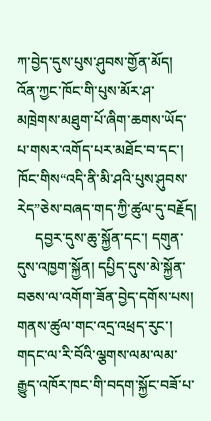ཀ་བྱེད་དུས་པུས་ཤུབས་གྱོན་མོད། འོན་ཀྱང་ཁོང་གི་པུས་མོར་ཤ་མཁྲེགས་མཐུག་པོ་ཞིག་ཆགས་ཡོད་པ་གསར་འགོད་པར་མཐོང་བ་དང་། ཁོང་གིས“འདི་ནི་མི་ཤའི་པུས་ཤུབས་རེད”ཅེས་བཞད་གད་ཀྱི་ཚུལ་དུ་བརྗོད།
     དབྱར་དུས་ཆུ་སྐྱོན་དང་། དགུན་དུས་འཁྱག་སྐྱོན། དཔྱིད་དུས་མེ་སྐྱོན་བཅས་ལ་འགོག་ཟོན་བྱེད་དགོས་པས། གནས་ཚུལ་གང་འདྲ་འཕྲད་རུང་། གདང་ལ་རི་བོའི་ལྕགས་ལམ་ལམ་རྒྱུད་འཁོར་ཁང་གི་བདག་སྐྱོང་བཟོ་པ་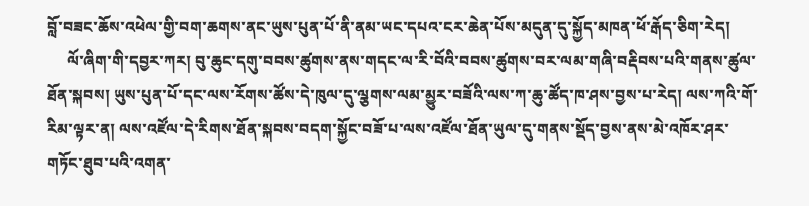བློ་བཟང་ཆོས་འཕེལ་གྱི་བག་ཆགས་ནང་ཡུས་པུན་པོ་ནི་ནམ་ཡང་དཔའ་ངར་ཆེན་པོས་མདུན་དུ་སྐྱོད་མཁན་ཕོ་རྒོད་ཅིག་རེད།
     ལོ་ཞིག་གི་དབྱར་ཀར། བུ་ཆུང་དགུ་བབས་ཚུགས་ནས་གདང་ལ་རི་བོའི་བབས་ཚུགས་བར་ལམ་གཞི་བརྡིབས་པའི་གནས་ཚུལ་ཐོན་སྐབས། ཡུས་པུན་པོ་དང་ལས་རོགས་ཚོས་དེ་ཁུལ་དུ་ལྕགས་ལམ་མྱུར་བཟོའི་ལས་ཀ་ཆུ་ཚོད་ཁ་ཤས་བྱས་པ་རེད། ལས་ཀའི་གོ་རིམ་ལྟར་ན། ལས་འཛོལ་དེ་རིགས་ཐོན་སྐབས་བདག་སྐྱོང་བཟོ་པ་ལས་འཛོལ་ཐོན་ཡུལ་དུ་གནས་སྡོད་བྱས་ནས་མེ་འཁོར་ཤར་གཏོང་ཐུབ་པའི་འགན་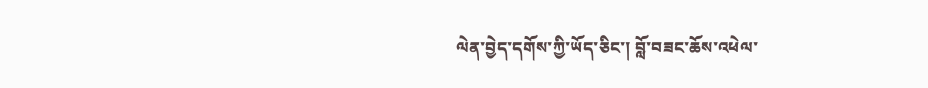ལེན་བྱེད་དགོས་ཀྱི་ཡོད་ཅིང་། བློ་བཟང་ཆོས་འཕེལ་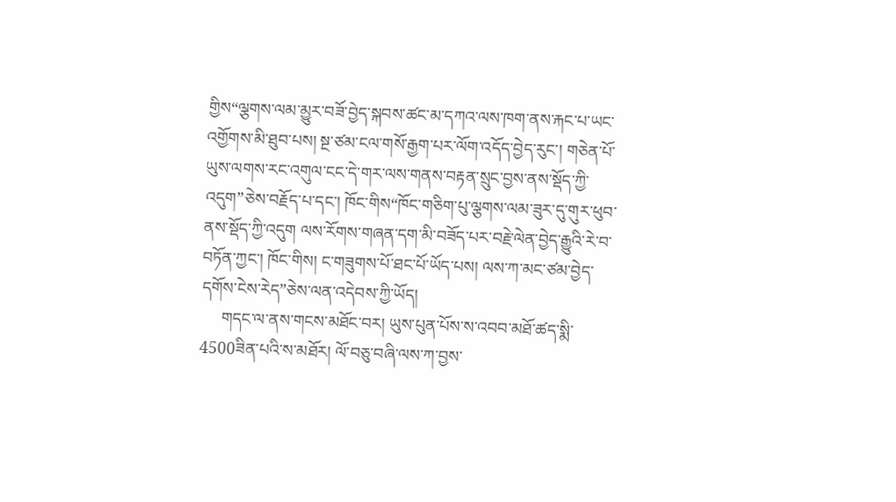གྱིས“ལྕགས་ལམ་མྱུར་བཟོ་བྱེད་སྐབས་ཚང་མ་དཀའ་ལས་ཁག་ནས་རྐང་པ་ཡང་འགྱོགས་མི་ཐུབ་པས། སྔ་ཙམ་ངལ་གསོ་རྒྱག་པར་ལོག་འདོད་བྱེད་རུང་། གཅེན་པོ་ཡུས་ལགས་རང་འགུལ་ངང་དེ་གར་ལས་གནས་བརྟན་སྲུང་བྱས་ནས་སྡོད་ཀྱི་འདུག”ཅེས་བརྗོད་པ་དང་། ཁོང་གིས“ཁོང་གཅིག་པུ་ལྕགས་ལམ་ཟུར་དུ་གུར་ཕུབ་ནས་སྡོད་ཀྱི་འདུག ལས་རོགས་གཞན་དག་མི་བཟོད་པར་བརྗེ་ལེན་བྱེད་རྒྱུའི་རེ་བ་བཏོན་ཀྱང་། ཁོང་གིས། ང་གཟུགས་པོ་ཐང་པོ་ཡོད་པས། ལས་ཀ་མང་ཙམ་བྱེད་དགོས་ངེས་རེད”ཅེས་ལན་འདེབས་ཀྱི་ཡོད།
     གདང་ལ་ནས་གངས་མཐོང་བར། ཡུས་པུན་པོས་ས་འབབ་མཐོ་ཚད་སྨི་4500ཟིན་པའི་ས་མཐོར། ལོ་བཅུ་བཞི་ལས་ཀ་བྱས་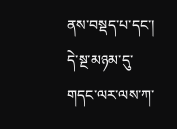ནས་བསྡད་པ་དང་། དེ་སྔ་མཉམ་དུ་གདང་ལར་ལས་ཀ་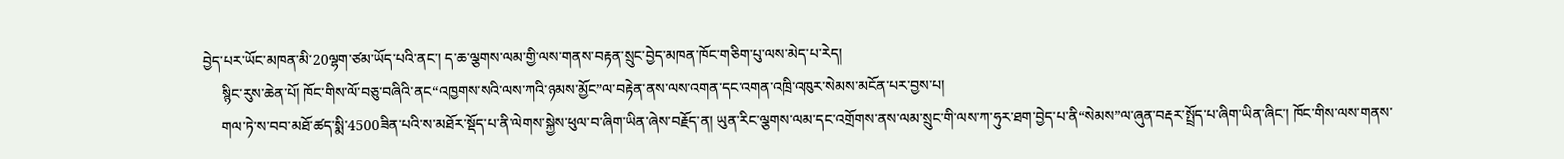བྱེད་པར་ཡོང་མཁན་མི་20ལྷག་ཙམ་ཡོད་པའི་ནང་། ད་ཆ་ལྕགས་ལམ་གྱི་ལས་གནས་བརྟན་སྲུང་བྱེད་མཁན་ཁོང་གཅིག་པུ་ལས་མེད་པ་རེད།
     སྙིང་རུས་ཆེན་པོ། ཁོང་གིས་ལོ་བཅུ་བཞིའི་ནང“འཁྱགས་སའི་ལས་ཀའི་ཉམས་མྱོང”ལ་བརྟེན་ནས་ལས་འགན་དང་འགན་འཁྲི་འཁུར་སེམས་མངོན་པར་བྱས་པ།
     གལ་ཏེ་ས་བབ་མཐོ་ཚད་སྨི་4500ཟིན་པའི་ས་མཐོར་སྡོད་པ་ནི་ལེགས་སྐྱེས་ཕུལ་བ་ཞིག་ཡིན་ཞེས་བརྗོད་ན། ཡུན་རིང་ལྕགས་ལམ་དང་འགྲོགས་ནས་ལམ་སྲུང་གི་ལས་ཀ་ཧུར་ཐག་བྱེད་པ་ནི“སེམས”ལ་ཞུན་བརྡར་སྤྲོད་པ་ཞིག་ཡིན་ཞིང་། ཁོང་གིས་ལས་གནས་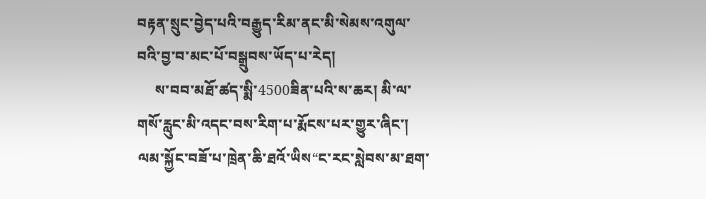བརྟན་སྲུང་བྱེད་པའི་བརྒྱུད་རིམ་ནང་མི་སེམས་འགུལ་བའི་བྱ་བ་མང་པོ་བསྒྲུབས་ཡོད་པ་རེད།
     ས་བབ་མཐོ་ཚད་སྨི་4500ཟིན་པའི་ས་ཆར། མི་ལ་གསོ་རླུང་མི་འདང་བས་རིག་པ་རྨོངས་པར་གྱུར་ཞིང་། ལམ་སྐྱོང་བཟོ་པ་ཁྲེན་ཆི་ཐའོ་ཡིས“ང་རང་སླེབས་མ་ཐག་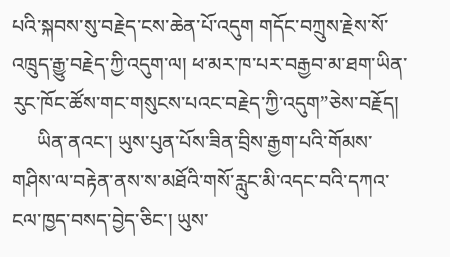པའི་སྐབས་སུ་བརྗེད་ངས་ཆེན་པོ་འདུག གདོང་བཀྲུས་རྗེས་སོ་འཁྲུད་རྒྱུ་བརྗེད་ཀྱི་འདུག་ལ། ཕ་མར་ཁ་པར་བརྒྱབ་མ་ཐག་ཡིན་རུང་ཁོང་ཚོས་གང་གསུངས་པའང་བརྗེད་ཀྱི་འདུག”ཅེས་བརྗོད།
     ཡིན་ནའང་། ཡུས་པུན་པོས་ཟིན་བྲིས་རྒྱག་པའི་གོམས་གཤིས་ལ་བརྟེན་ནས་ས་མཐོའི་གསོ་རླུང་མི་འདང་བའི་དཀའ་ངལ་ཁྱད་བསད་བྱེད་ཅིང་། ཡུས་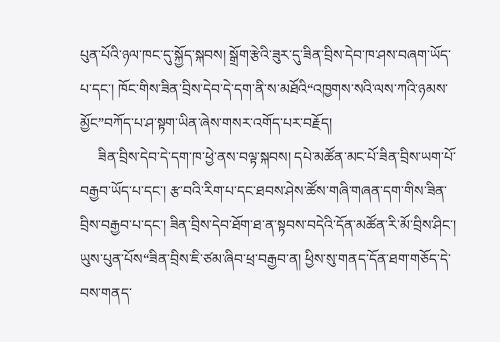པུན་པོའི་ཉལ་ཁང་དུ་སྐྱོད་སྐབས། སྒྲོག་རྩེའི་ཟུར་དུ་ཟིན་བྲིས་དེབ་ཁ་ཤས་བཞག་ཡོད་པ་དང་། ཁོང་གིས་ཟིན་བྲིས་དེབ་དེ་དག་ནི་ས་མཐོའི“འཁྱགས་སའི་ལས་ཀའི་ཉམས་མྱོང”བཀོད་པ་ཤ་སྟག་ཡིན་ཞེས་གསར་འགོད་པར་བརྗོད།
     ཟིན་བྲིས་དེབ་དེ་དག་ཁ་ཕྱེ་ནས་བལྟ་སྐབས། དཔེ་མཚོན་མང་པོ་ཟིན་བྲིས་ཡག་པོ་བརྒྱབ་ཡོད་པ་དང་། རྩ་བའི་རིག་པ་དང་ཐབས་ཤེས་ཚོས་གཞི་གཞན་དག་གིས་ཟིན་བྲིས་བརྒྱབ་པ་དང་། ཟིན་བྲིས་དེབ་ཐོག་ཐ་ན་སྟབས་བདེའི་དོན་མཚོན་རི་མོ་བྲིས་ཤིང་། ཡུས་པུན་པོས“ཟིན་བྲིས་ཇི་ཙམ་ཞིབ་ཕྲ་བརྒྱབ་ན། ཕྱིས་སུ་གནད་དོན་ཐག་གཅོད་དེ་བས་གནད་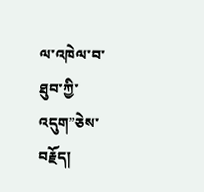ལ་འཁེལ་བ་ཐུབ་ཀྱི་འདུག”ཅེས་བརྗོད།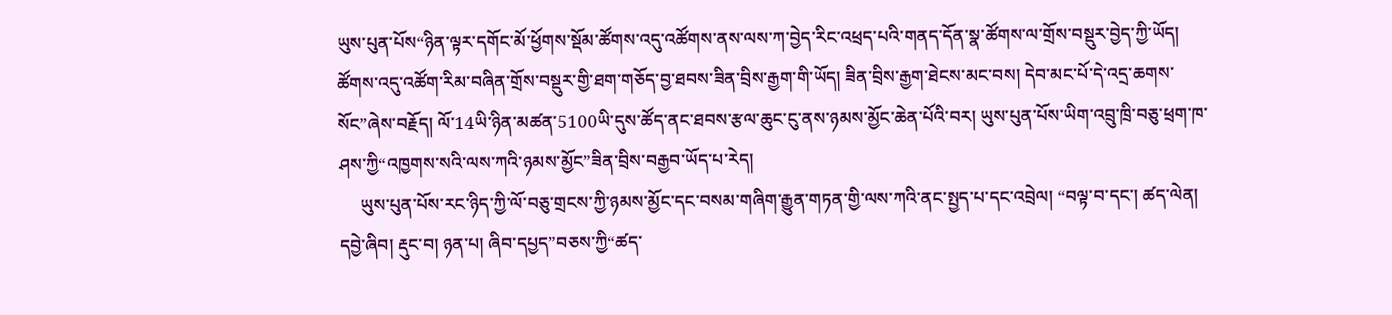ཡུས་པུན་པོས“ཉིན་ལྟར་དགོང་མོ་ཕྱོགས་སྡོམ་ཚོགས་འདུ་འཚོགས་ནས་ལས་ཀ་བྱེད་རིང་འཕྲད་པའི་གནད་དོན་སྣ་ཚོགས་ལ་གྲོས་བསྡུར་བྱེད་ཀྱི་ཡོད། ཚོགས་འདུ་འཚོག་རིམ་བཞིན་གྲོས་བསྡུར་གྱི་ཐག་གཅོད་བྱ་ཐབས་ཟིན་བྲིས་རྒྱག་གི་ཡོད། ཟིན་བྲིས་རྒྱག་ཐེངས་མང་བས། དེབ་མང་པོ་དེ་འདྲ་ཆགས་སོང”ཞེས་བརྗོད། ལོ་14ཡི་ཉིན་མཚན་5100ཡི་དུས་ཚོད་ནང་ཐབས་རྩལ་ཆུང་ངུ་ནས་ཉམས་མྱོང་ཆེན་པོའི་བར། ཡུས་པུན་པོས་ཡིག་འབྲུ་ཁྲི་བཅུ་ཕྲག་ཁ་ཤས་ཀྱི“འཁྱགས་སའི་ལས་ཀའི་ཉམས་མྱོང”ཟིན་བྲིས་བརྒྱབ་ཡོད་པ་རེད།
     ཡུས་པུན་པོས་རང་ཉིད་ཀྱི་ལོ་བཅུ་གྲངས་ཀྱི་ཉམས་མྱོང་དང་བསམ་གཞིག་རྒྱུན་གཏན་གྱི་ལས་ཀའི་ནང་སྤྱད་པ་དང་འབྲེལ། “བལྟ་བ་དང་། ཚད་ལེན། དབྱེ་ཞིབ། རྡུང་བ། ཉན་པ། ཞིབ་དཔྱད”བཅས་ཀྱི“ཚད་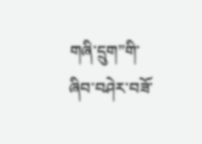གཞི་དྲུག”གི་ཞིབ་བཤེར་བཟོ་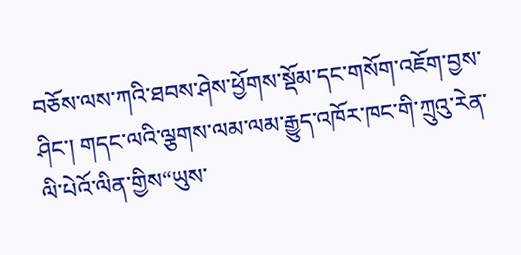བཅོས་ལས་ཀའི་ཐབས་ཤེས་ཕྱོགས་སྡོམ་དང་གསོག་འཇོག་བྱས་ཤིང་། གདང་ལའི་ལྕགས་ལམ་ལམ་རྒྱུད་འཁོར་ཁང་གི་ཀྲུའུ་རེན་ལི་པེའོ་ལིན་གྱིས“ཡུས་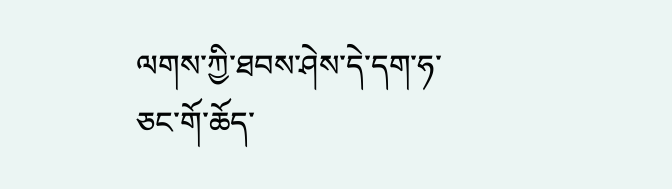ལགས་ཀྱི་ཐབས་ཤེས་དེ་དག་ཧ་ཅང་གོ་ཆོད་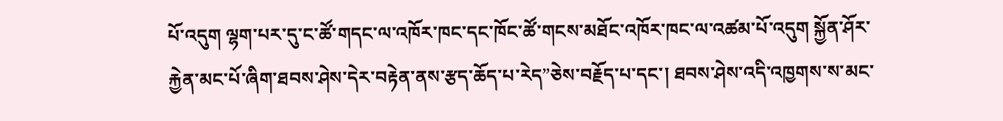པོ་འདུག ལྷག་པར་དུ་ང་ཚོ་གདང་ལ་འཁོར་ཁང་དང་ཁོང་ཚོ་གངས་མཐོང་འཁོར་ཁང་ལ་འཚམ་པོ་འདུག སྐྱོན་ཤོར་རྐྱེན་མང་པོ་ཞིག་ཐབས་ཤེས་དེར་བརྟེན་ནས་རྩད་ཆོད་པ་རེད”ཅེས་བརྗོད་པ་དང་། ཐབས་ཤེས་འདི་འཁྱགས་ས་མང་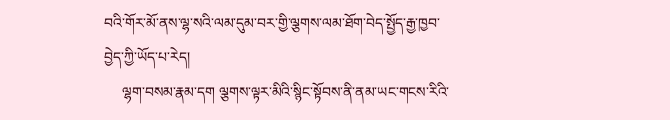བའི་གོར་མོ་ནས་ལྷ་སའི་ལམ་དུམ་བར་གྱི་ལྕགས་ལམ་ཐོག་བེད་སྤྱོད་རྒྱ་ཁྱབ་བྱེད་ཀྱི་ཡོད་པ་རེད།
     ལྷག་བསམ་རྣམ་དག ལྕགས་ལྟར་མིའི་སྙིང་སྟོབས་ནི་ནམ་ཡང་གངས་རིའི་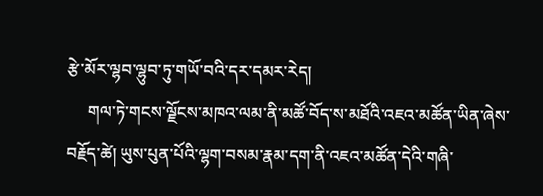རྩེ་མོར་ལྷབ་ལྷུབ་ཏུ་གཡོ་བའི་དར་དམར་རེད།
     གལ་ཏེ་གངས་ལྗོངས་མཁའ་ལམ་ནི་མཚོ་བོད་ས་མཐོའི་འཇའ་མཚོན་ཡིན་ཞེས་བརྗོད་ཚེ། ཡུས་པུན་པོའི་ལྷག་བསམ་རྣམ་དག་ནི་འཇའ་མཚོན་དེའི་གཞི་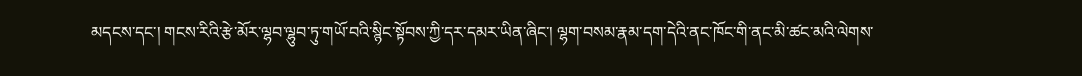མདངས་དང་། གངས་རིའི་རྩེ་མོར་ལྷབ་ལྷུབ་ཏུ་གཡོ་བའི་སྙིང་སྟོབས་ཀྱི་དར་དམར་ཡིན་ཞིང་། ལྷག་བསམ་རྣམ་དག་དེའི་ནང་ཁོང་གི་ནང་མི་ཚང་མའི་ལེགས་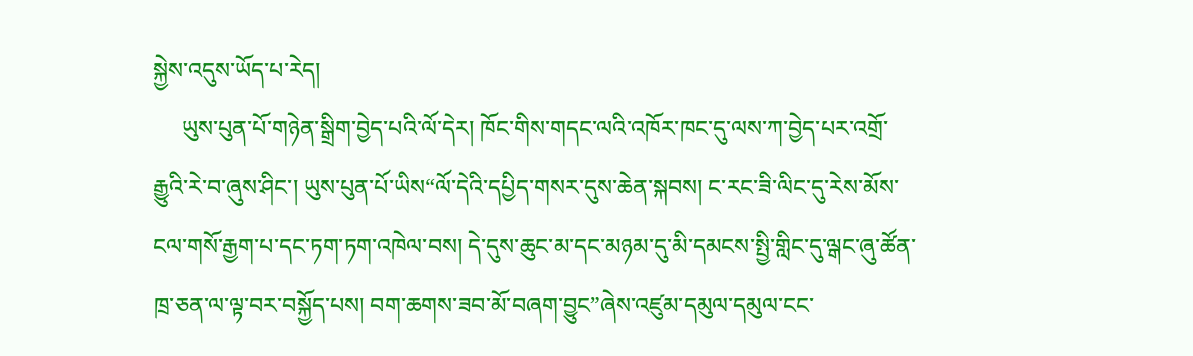སྐྱེས་འདུས་ཡོད་པ་རེད།
     ཡུས་པུན་པོ་གཉེན་སྒྲིག་བྱེད་པའི་ལོ་དེར། ཁོང་གིས་གདང་ལའི་འཁོར་ཁང་དུ་ལས་ཀ་བྱེད་པར་འགྲོ་རྒྱུའི་རེ་བ་ཞུས་ཤིང་། ཡུས་པུན་པོ་ཡིས“ལོ་དེའི་དཔྱིད་གསར་དུས་ཆེན་སྐབས། ང་རང་ཟི་ལིང་དུ་རེས་མོས་ངལ་གསོ་རྒྱག་པ་དང་ཏག་ཏག་འཁེལ་བས། དེ་དུས་ཆུང་མ་དང་མཉམ་དུ་མི་དམངས་སྤྱི་གླིང་དུ་ལྒང་ཞུ་ཚོན་ཁྲ་ཅན་ལ་ལྟ་བར་བསྐྱོད་པས། བག་ཆགས་ཟབ་མོ་བཞག་བྱུང”ཞེས་འཛུམ་དམུལ་དམུལ་ངང་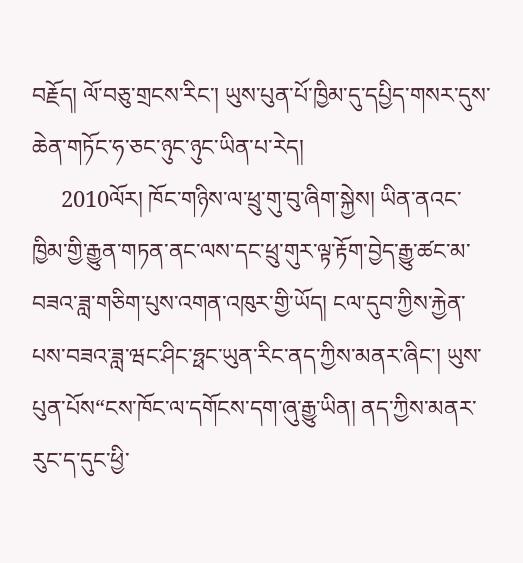བརྗོད། ལོ་བཅུ་གྲངས་རིང་། ཡུས་པུན་པོ་ཁྱིམ་དུ་དཔྱིད་གསར་དུས་ཆེན་གཏོང་ཧ་ཅང་ཉུང་ཉུང་ཡིན་པ་རེད།
     2010ལོར། ཁོང་གཉིས་ལ་ཕྲུ་གུ་བུ་ཞིག་སྐྱེས། ཡིན་ནའང་ཁྱིམ་གྱི་རྒྱུན་གཏན་ནང་ལས་དང་ཕྲུ་གུར་ལྟ་རྟོག་བྱེད་རྒྱུ་ཚང་མ་བཟའ་ཟླ་གཅིག་པུས་འགན་འཁུར་གྱི་ཡོད། ངལ་དུབ་ཀྱིས་རྐྱེན་པས་བཟའ་ཟླ་ཝང་ཤིང་ཧྥང་ཡུན་རིང་ནད་ཀྱིས་མནར་ཞིང་། ཡུས་པུན་པོས“ངས་ཁོང་ལ་དགོངས་དག་ཞུ་རྒྱུ་ཡིན། ནད་ཀྱིས་མནར་རུང་ད་དུང་ཕྱི་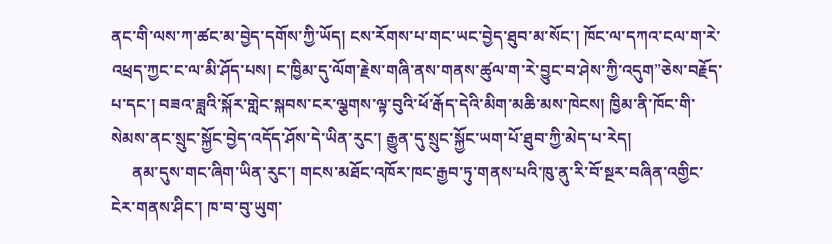ནང་གི་ལས་ཀ་ཚང་མ་བྱེད་དགོས་ཀྱི་ཡོད། ངས་རོགས་པ་གང་ཡང་བྱེད་ཐུབ་མ་སོང་། ཁོང་ལ་དཀའ་ངལ་ག་རེ་འཕྲད་ཀྱང་ང་ལ་མི་ཤོད་པས། ང་ཁྱིམ་དུ་ལོག་རྗེས་གཞི་ནས་གནས་ཚུལ་ག་རེ་བྱུང་བ་ཤེས་ཀྱི་འདུག”ཅེས་བརྗོད་པ་དང་། བཟའ་ཟླའི་སྐོར་གླེང་སྐབས་ངར་ལྕགས་ལྟ་བུའི་ཕོ་རྒོད་དེའི་མིག་མཆི་མས་ཁེངས། ཁྱིམ་ནི་ཁོང་གི་སེམས་ནང་སྲུང་སྐྱོང་བྱེད་འདོད་ཤོས་དེ་ཡིན་རུང་། རྒྱུན་དུ་སྲུང་སྐྱོང་ཡག་པོ་ཐུབ་ཀྱི་མེད་པ་རེད།
     ནམ་དུས་གང་ཞིག་ཡིན་རུང་། གངས་མཐོང་འཁོར་ཁང་རྒྱབ་ཏུ་གནས་པའི་ཁུ་ནུ་རི་བོ་སྔར་བཞིན་འགྱིང་ངེར་གནས་ཤིང་། ཁ་བ་བུ་ཡུག་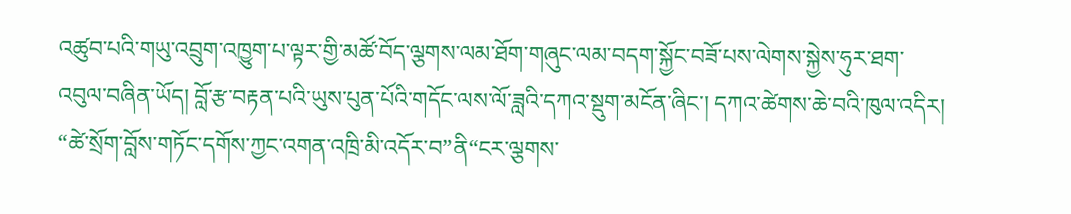འཚུབ་པའི་གཡུ་འབྲུག་འཁྱུག་པ་ལྟར་གྱི་མཚོ་བོད་ལྕགས་ལམ་ཐོག་གཞུང་ལམ་བདག་སྐྱོང་བཟོ་པས་ལེགས་སྐྱེས་ཧུར་ཐག་འབུལ་བཞིན་ཡོད། བློ་རྩ་བརྟན་པའི་ཡུས་པུན་པོའི་གདོང་ལས་ལོ་ཟླའི་དཀའ་སྡུག་མངོན་ཞིང་། དཀའ་ཚེགས་ཆེ་བའི་ཁུལ་འདིར། “ཚེ་སྲོག་བློས་གཏོང་དགོས་ཀྱང་འགན་འཁྲི་མི་འདོར་བ”ནི“ངར་ལྕགས་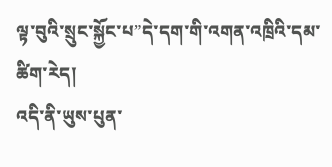ལྟ་བུའི་སྲུང་སྐྱོང་པ”དེ་དག་གི་འགན་འཁྲིའི་དམ་ཚིག་རེད།
འདི་ནི་ཡུས་པུན་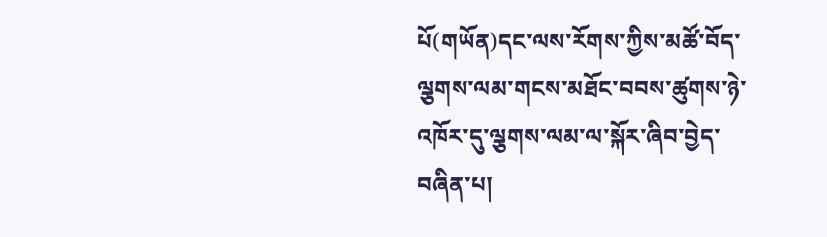པོ(གཡོན)དང་ལས་རོགས་ཀྱིས་མཚོ་བོད་ལྕགས་ལམ་གངས་མཐོང་བབས་ཚུགས་ཉེ་འཁོར་དུ་ལྕགས་ལམ་ལ་སྐོར་ཞིབ་བྱེད་བཞིན་པ།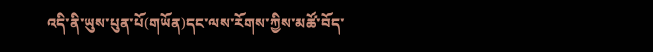འདི་ནི་ཡུས་པུན་པོ(གཡོན)དང་ལས་རོགས་ཀྱིས་མཚོ་བོད་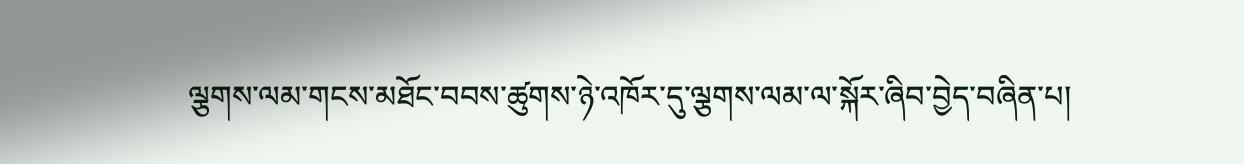ལྕགས་ལམ་གངས་མཐོང་བབས་ཚུགས་ཉེ་འཁོར་དུ་ལྕགས་ལམ་ལ་སྐོར་ཞིབ་བྱེད་བཞིན་པ།